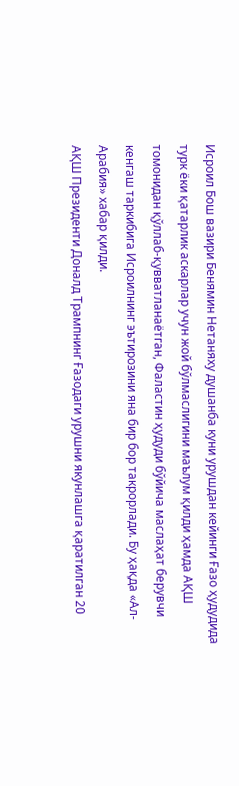Исроил Бош вазири Бенямин Нетаняху душанба куни урушдан кейинги Ғазо ҳудудида турк ёки қатарлик аскарлар учун жой бўлмаслигини маълум қилди ҳамда АҚШ томонидан қўллаб-қувватланаётган, Фаластин ҳудуди бўйича маслаҳат берувчи кенгаш таркибига Исроилнинг эътирозини яна бир бор такрорлади. Бу ҳақда «Ал-Арабия» хабар қилди.
АҚШ Президенти Доналд Трампнинг Ғазодаги урушни якунлашга қаратилган 20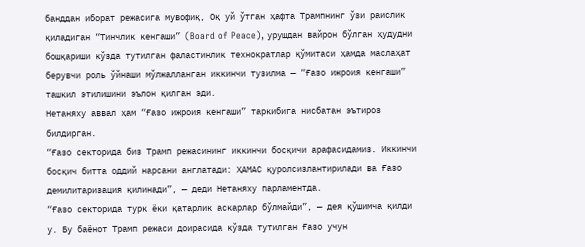банддан иборат режасига мувофиқ, Оқ уй ўтган ҳафта Трампнинг ўзи раислик қиладиган “Тинчлик кенгаши” (Board of Peace), урушдан вайрон бўлган ҳудудни бошқариши кўзда тутилган фаластинлик технократлар қўмитаси ҳамда маслаҳат берувчи роль ўйнаши мўлжалланган иккинчи тузилма — “Ғазо ижроия кенгаши” ташкил этилишини эълон қилган эди.
Нетаняху аввал ҳам “Ғазо ижроия кенгаши” таркибига нисбатан эътироз билдирган.
“Ғазо секторида биз Трамп режасининг иккинчи босқичи арафасидамиз. Иккинчи босқич битта оддий нарсани англатади: ҲАМАС қуролсизлантирилади ва Ғазо демилитаризация қилинади”, — деди Нетаняху парламентда.
“Ғазо секторида турк ёки қатарлик аскарлар бўлмайди”, — дея қўшимча қилди у. Бу баёнот Трамп режаси доирасида кўзда тутилган Ғазо учун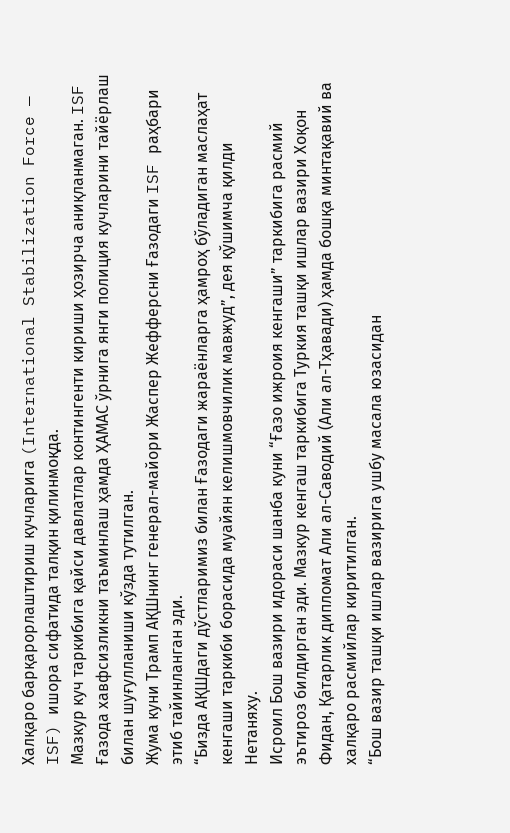Халқаро барқарорлаштириш кучларига (International Stabilization Force — ISF) ишора сифатида талқин қилинмоқда.
Мазкур куч таркибига қайси давлатлар контингенти кириши ҳозирча аниқланмаган. ISF Ғазода хавфсизликни таъминлаш ҳамда ҲАМАС ўрнига янги полиция кучларини тайёрлаш билан шуғулланиши кўзда тутилган.
Жума куни Трамп АҚШнинг генерал-майори Жаспер Жефферсни Ғазодаги ISF раҳбари этиб тайинланган эди.
“Бизда АҚШдаги дўстларимиз билан Ғазодаги жараёнларга ҳамроҳ бўладиган маслаҳат кенгаши таркиби борасида муайян келишмовчилик мавжуд”, дея қўшимча қилди Нетаняху.
Исроил Бош вазири идораси шанба куни “Ғазо ижроия кенгаши” таркибига расмий эътироз билдирган эди. Мазкур кенгаш таркибига Туркия ташқи ишлар вазири Хоқон Фидан, Қатарлик дипломат Али ал-Саводий (Али ал-Тҳавади) ҳамда бошқа минтақавий ва халқаро расмийлар киритилган.
“Бош вазир ташқи ишлар вазирига ушбу масала юзасидан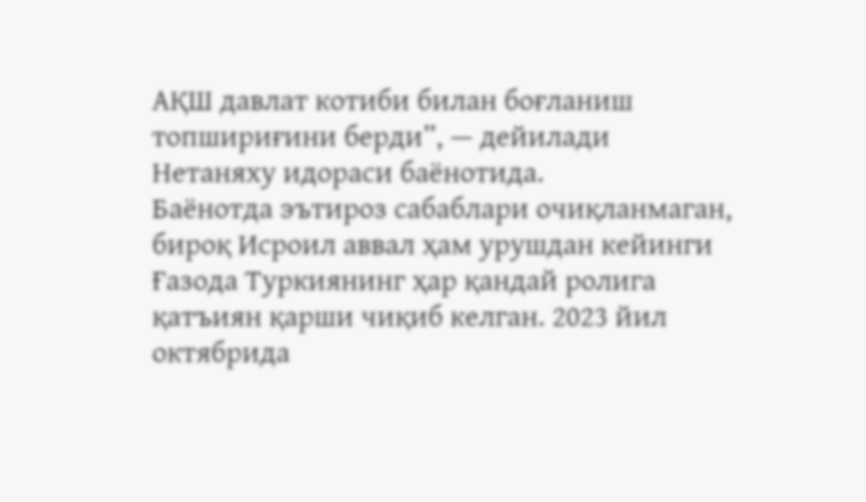АҚШ давлат котиби билан боғланиш топшириғини берди”, — дейилади Нетаняху идораси баёнотида.
Баёнотда эътироз сабаблари очиқланмаган, бироқ Исроил аввал ҳам урушдан кейинги Ғазода Туркиянинг ҳар қандай ролига қатъиян қарши чиқиб келган. 2023 йил октябрида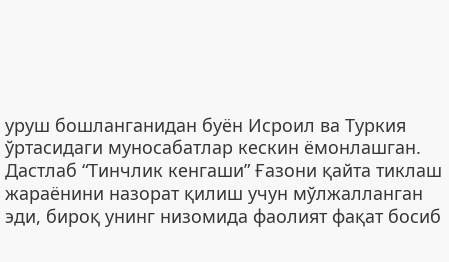уруш бошланганидан буён Исроил ва Туркия ўртасидаги муносабатлар кескин ёмонлашган.
Дастлаб “Тинчлик кенгаши” Ғазони қайта тиклаш жараёнини назорат қилиш учун мўлжалланган эди, бироқ унинг низомида фаолият фақат босиб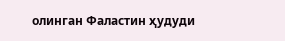олинган Фаластин ҳудуди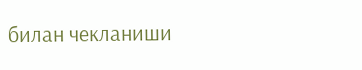билан чекланиши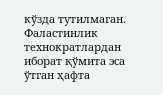кўзда тутилмаган.
Фаластинлик технократлардан иборат қўмита эса ўтган ҳафта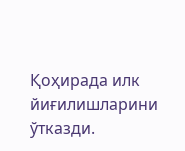Қоҳирада илк йиғилишларини ўтказди.